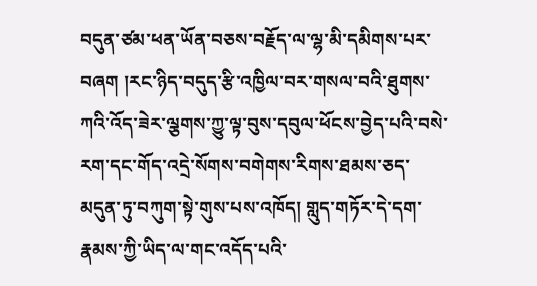བདུན་ཙམ་ཕན་ཡོན་བཅས་བརྗོད་ལ་ལྷ་མི་དམིགས་པར་བཞག །རང་ཉིད་བདུད་རྩི་འཁྱིལ་བར་གསལ་བའི་ཐུགས་ཀའི་འོད་ཟེར་ལྕགས་ཀྱུ་ལྟ་བུས་དབུལ་ཕོངས་བྱེད་པའི་བསེ་རག་དང་གོད་འདྲེ་སོགས་བགེགས་རིགས་ཐམས་ཅད་མདུན་ཏུ་བཀུག་སྟེ་གུས་པས་འཁོད། གླུད་གཏོར་དེ་དག་རྣམས་ཀྱི་ཡིད་ལ་གང་འདོད་པའི་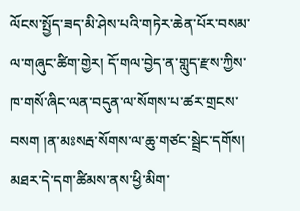ལོངས་སྤྱོད་ཟད་མི་ཤེས་པའི་གཏེར་ཆེན་པོར་བསམ་ལ་གཞུང་ཚིག་གྱེར། དོ་གལ་བྱེད་ན་གླུད་རྫས་ཀྱིས་ཁ་གསོ་ཞིང་ལན་བདུན་ལ་སོགས་པ་ཚར་གྲངས་བསག །ན་མཿསརྦ་སོགས་ལ་ཆུ་གཙང་སྦྲེང་དགོས། མཐར་དེ་དག་ཚིམས་ནས་ཕྱི་མིག་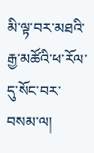མི་ལྟ་བར་མཐའི་རྒྱ་མཚོའི་ཕ་རོལ་དུ་སོང་བར་བསམ་ལ།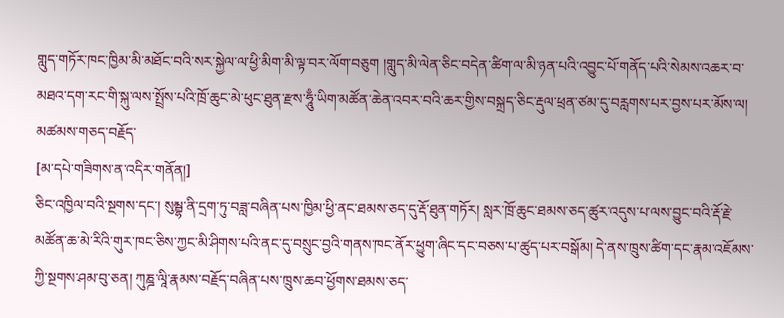གླུད་གཏོར་ཁང་ཁྱིམ་མི་མཐོང་བའི་སར་སྐྱེལ་ལ་ཕྱི་མིག་མི་ལྟ་བར་ལོག་བཅུག །གླུད་མི་ལེན་ཅིང་བདེན་ཚིག་ལ་མི་ཉན་པའི་འབྱུང་པོ་གནོད་པའི་སེམས་འཆར་བ་མཐའ་དག་རང་གི་སྐུ་ལས་སྤྲོས་པའི་ཁྲོ་ཆུང་མེ་ཕུང་ཐུན་རྫས་ཧཱུྃ་ཡིག་མཚོན་ཆེན་འབར་བའི་ཆར་གྱིས་བསྐྲད་ཅིང་རྡུལ་ཕྲན་ཙམ་དུ་བརླགས་པར་བྱས་པར་མོས་ལ། མཚམས་གཅད་བརྗོད་
[མ་དཔེ་གཟིགས་ན་འདིར་གནོན།]
ཅིང་འཁྱིལ་བའི་སྔགས་དང་། སུམྦྷ་ནི་དྲག་ཏུ་བཟླ་བཞིན་པས་ཁྱིམ་ཕྱི་ནང་ཐམས་ཅད་དུ་རྡོ་ཐུན་གཏོར། སླར་ཁྲོ་ཆུང་ཐམས་ཅད་ཚུར་འདུས་པ་ལས་བྱུང་བའི་རྡོ་རྗེ་མཚོན་ཆ་མེ་རིའི་གུར་ཁང་ཅིས་ཀྱང་མི་ཤིགས་པའི་ནང་དུ་བསྲུང་བྱའི་གནས་ཁང་ནོར་ཕྱུག་ཞིང་དང་བཅས་པ་ཚུད་པར་བསྒོམ། དེ་ནས་ཁྲུས་ཚིག་དང་རྣམ་འཇོམས་ཀྱི་སྔགས་ཤམ་བུ་ཅན། ཀུཎྜ་ལཱི་རྣམས་བརྗོད་བཞིན་པས་ཁྲུས་ཆབ་ཕྱོགས་ཐམས་ཅད་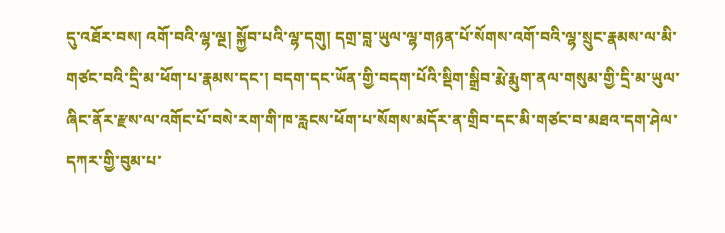དུ་འཐོར་བས། འགོ་བའི་ལྷ་ལྔ། སྐྱོབ་པའི་ལྷ་དགུ། དགྲ་བླ་ཡུལ་ལྷ་གཉན་པོ་སོགས་འགོ་བའི་ལྷ་སྲུང་རྣམས་ལ་མི་གཙང་བའི་དྲི་མ་ཕོག་པ་རྣམས་དང་། བདག་དང་ཡོན་གྱི་བདག་པོའི་སྡིག་སྒྲིབ་རྨེ་རྨུག་ནལ་གསུམ་གྱི་དྲི་མ་ཡུལ་ཞིང་ནོར་རྫས་ལ་འགོང་པོ་བསེ་རག་གི་ཁ་རླངས་ཕོག་པ་སོགས་མདོར་ན་གྲིབ་དང་མི་གཙང་བ་མཐའ་དག་ཤེལ་དཀར་གྱི་བུམ་པ་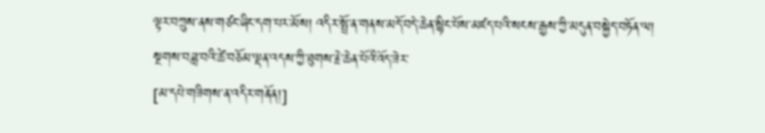ལྟར་བཀྲུས་ནས་གཙང་ཞིང་དག་པར་མོས། འདིར་སྤྲོ་ན་གནས་མདོ་བདེ་ཆེན་སྙིང་པོས་མཛད་པའི་སངས་རྒྱས་ཀྱི་མདུན་བསྐྱེད་བཏོན་ལ། སྔགས་བཟླ་བའི་ཚེ་བཅོམ་ལྡན་འདས་ཀྱི་ཐུགས་རྗེ་ཆེན་པོའི་འོད་ཟེར་
[མ་དཔེ་གཟིགས་ན་འདིར་གནོན།]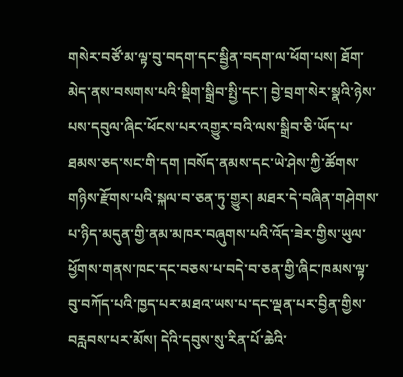གསེར་བཙོ་མ་ལྟ་བུ་བདག་དང་སྦྱིན་བདག་ལ་ཕོག་པས། ཐོག་མེད་ནས་བསགས་པའི་སྡིག་སྒྲིབ་སྤྱི་དང་། བྱེ་བྲག་སེར་སྣའི་ཉེས་པས་དབུལ་ཞིང་ཕོངས་པར་འགྱུར་བའི་ལས་སྒྲིབ་ཅི་ཡོད་པ་ཐམས་ཅད་སང་གི་དག །བསོད་ནམས་དང་ཡེ་ཤེས་ཀྱི་ཚོགས་གཉིས་རྫོགས་པའི་སྐལ་བ་ཅན་ཏུ་གྱུར། མཐར་དེ་བཞིན་གཤེགས་པ་ཉིད་མདུན་གྱི་ནམ་མཁར་བཞུགས་པའི་འོད་ཟེར་གྱིས་ཡུལ་ཕྱོགས་གནས་ཁང་དང་བཅས་པ་བདེ་བ་ཅན་གྱི་ཞིང་ཁམས་ལྟ་བུ་བཀོད་པའི་ཁྱད་པར་མཐའ་ཡས་པ་དང་ལྡན་པར་བྱིན་གྱིས་བརླབས་པར་མོས། དེའི་དབུས་སུ་རིན་པོ་ཆེའི་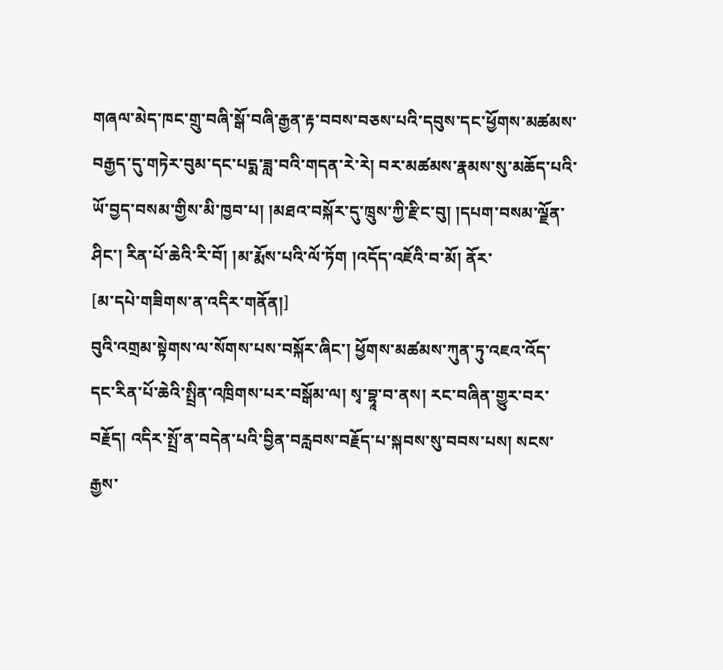གཞལ་མེད་ཁང་གྲུ་བཞི་སྒོ་བཞི་རྒྱན་རྟ་བབས་བཅས་པའི་དབུས་དང་ཕྱོགས་མཚམས་བརྒྱད་དུ་གཏེར་བུམ་དང་པདྨ་ཟླ་བའི་གདན་རེ་རེ། བར་མཚམས་རྣམས་སུ་མཆོད་པའི་ཡོ་བྱད་བསམ་གྱིས་མི་ཁྱབ་པ། །མཐའ་བསྐོར་དུ་ཁྲུས་ཀྱི་རྫིང་བུ། །དཔག་བསམ་ལྗོན་ཤིང་། རིན་པོ་ཆེའི་རི་བོ། །མ་རྨོས་པའི་ལོ་ཏོག །འདོད་འཇོའི་བ་མོ། ནོར་
[མ་དཔེ་གཟིགས་ན་འདིར་གནོན།]
བུའི་འགྲམ་སྟེགས་ལ་སོགས་པས་བསྐོར་ཞིང་། ཕྱོགས་མཚམས་ཀུན་ཏུ་འཇའ་འོད་དང་རིན་པོ་ཆེའི་སྤྲིན་འཁྲིགས་པར་བསྒོམ་ལ། སྭ་བྷཱ་བ་ནས། རང་བཞིན་གྱུར་བར་བརྗོད། འདིར་སྤྲོ་ན་བདེན་པའི་བྱིན་བརླབས་བརྗོད་པ་སྐབས་སུ་བབས་པས། སངས་རྒྱས་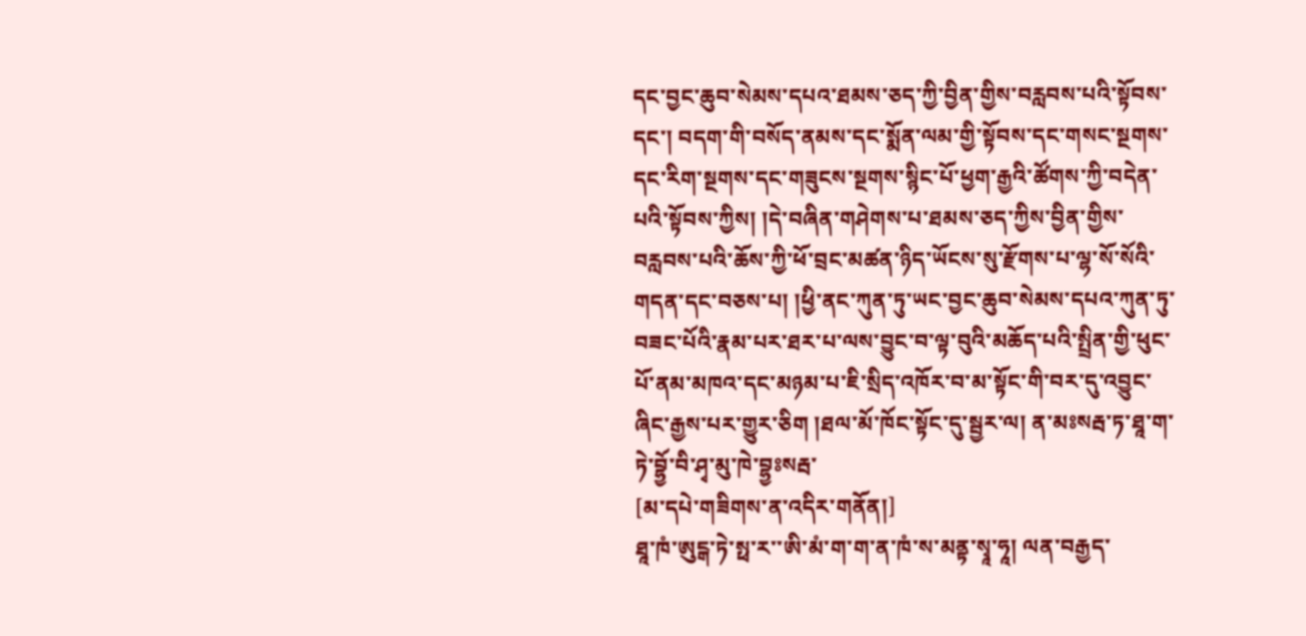དང་བྱང་ཆུབ་སེམས་དཔའ་ཐམས་ཅད་ཀྱི་བྱིན་གྱིས་བརླབས་པའི་སྟོབས་དང་། བདག་གི་བསོད་ནམས་དང་སྨོན་ལམ་གྱི་སྟོབས་དང་གསང་སྔགས་དང་རིག་སྔགས་དང་གཟུངས་སྔགས་སྙིང་པོ་ཕྱག་རྒྱའི་ཚོགས་ཀྱི་བདེན་པའི་སྟོབས་ཀྱིས། །དེ་བཞིན་གཤེགས་པ་ཐམས་ཅད་ཀྱིས་བྱིན་གྱིས་བརླབས་པའི་ཆོས་ཀྱི་ཕོ་བྲང་མཚན་ཉིད་ཡོངས་སུ་རྫོགས་པ་ལྷ་སོ་སོའི་གདན་དང་བཅས་པ། །ཕྱི་ནང་ཀུན་ཏུ་ཡང་བྱང་ཆུབ་སེམས་དཔའ་ཀུན་ཏུ་བཟང་པོའི་རྣམ་པར་ཐར་པ་ལས་བྱུང་བ་ལྟ་བུའི་མཆོད་པའི་སྤྲིན་གྱི་ཕུང་པོ་ནམ་མཁའ་དང་མཉམ་པ་ཇི་སྲིད་འཁོར་བ་མ་སྟོང་གི་བར་དུ་འབྱུང་ཞིང་རྒྱས་པར་གྱུར་ཅིག །ཐལ་མོ་ཁོང་སྟོང་དུ་སྦྱར་ལ། ན་མཿསརྦ་ཏ་ཐཱ་ག་ཏེ་བྷྱོ་བི་ཤྭ་མུ་ཁེ་བྷྱཿསརྦ་
[མ་དཔེ་གཟིགས་ན་འདིར་གནོན།]
ཐཱ་ཁཾ་ཨུངྒ་ཏེ་སྥ་ར་་ཨི་མཾ་ག་ག་ན་ཁཾ་ས་མནྟ་སྭཱ་ཧཱ། ལན་བརྒྱད་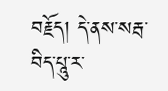བརྗོད། དེ་ནས་སརྦ་བིད་པཱུ་ར་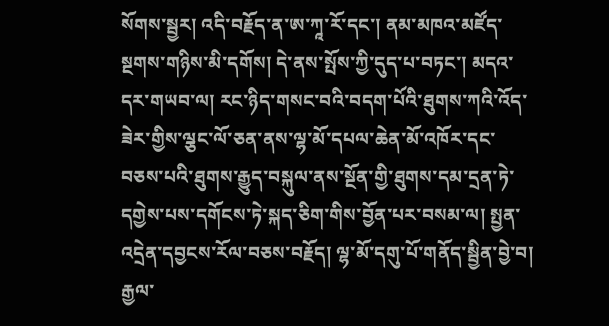སོགས་སྦྱར། འདི་བརྗོད་ན་ཨ་ཀཱ་རོ་དང་། ནམ་མཁའ་མཛོད་སྔགས་གཉིས་མི་དགོས། དེ་ནས་སྤོས་ཀྱི་དུད་པ་བཏང་། མདའ་དར་གཡབ་ལ། རང་ཉིད་གསང་བའི་བདག་པོའི་ཐུགས་ཀའི་འོད་ཟེར་གྱིས་ལྕང་ལོ་ཅན་ནས་ལྷ་མོ་དཔལ་ཆེན་མོ་འཁོར་དང་བཅས་པའི་ཐུགས་རྒྱུད་བསྐུལ་ནས་སྔོན་གྱི་ཐུགས་དམ་དྲན་ཏེ་དགྱེས་པས་དགོངས་ཏེ་སྐད་ཅིག་གིས་བྱོན་པར་བསམ་ལ། སྤྱན་འདྲེན་དབྱངས་རོལ་བཅས་བརྗོད། ལྷ་མོ་དགུ་པོ་གནོད་སྦྱིན་བྱེ་བ། རྒྱལ་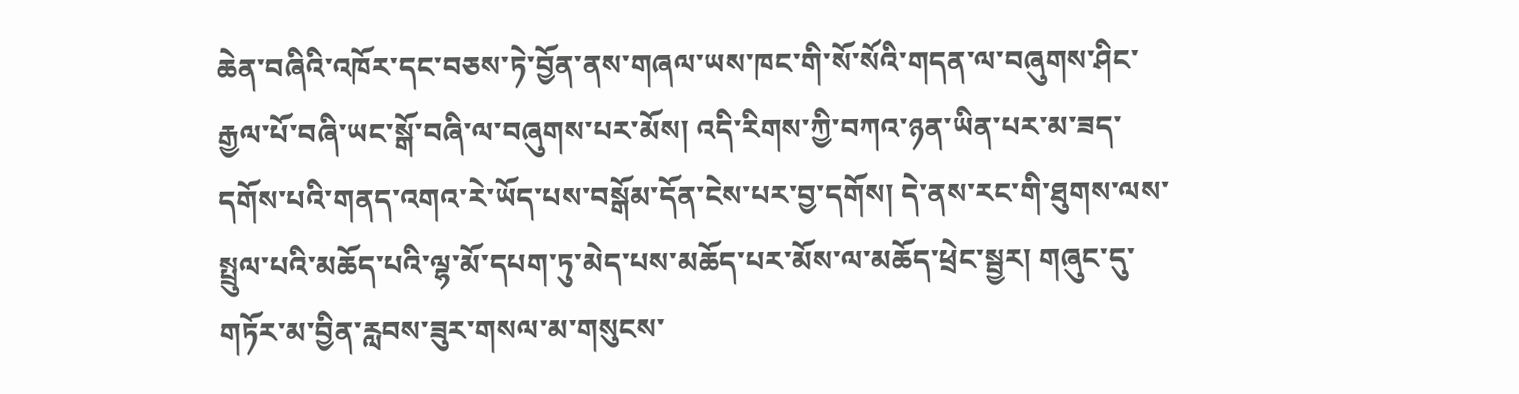ཆེན་བཞིའི་འཁོར་དང་བཅས་ཏེ་བྱོན་ནས་གཞལ་ཡས་ཁང་གི་སོ་སོའི་གདན་ལ་བཞུགས་ཤིང་རྒྱལ་པོ་བཞི་ཡང་སྒོ་བཞི་ལ་བཞུགས་པར་མོས། འདི་རིགས་ཀྱི་བཀའ་ཉན་ཡིན་པར་མ་ཟད་དགོས་པའི་གནད་འགའ་རེ་ཡོད་པས་བསྒོམ་དོན་ངེས་པར་བྱ་དགོས། དེ་ནས་རང་གི་ཐུགས་ལས་སྤྲུལ་པའི་མཆོད་པའི་ལྷ་མོ་དཔག་ཏུ་མེད་པས་མཆོད་པར་མོས་ལ་མཆོད་ཕྲེང་སྦྱར། གཞུང་དུ་གཏོར་མ་བྱིན་རླབས་ཟུར་གསལ་མ་གསུངས་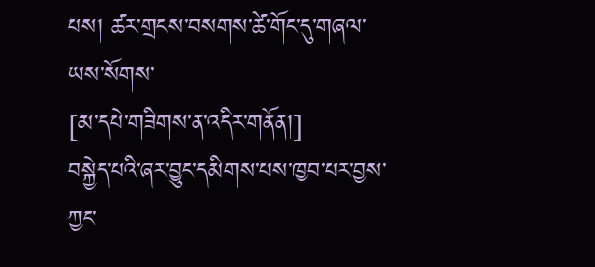པས། ཚར་གྲངས་བསགས་ཚེ་གོང་དུ་གཞལ་ཡས་སོགས་
[མ་དཔེ་གཟིགས་ན་འདིར་གནོན།]
བསྐྱེད་པའི་ཞར་བྱུང་དམིགས་པས་ཁྱབ་པར་བྱས་ཀྱང་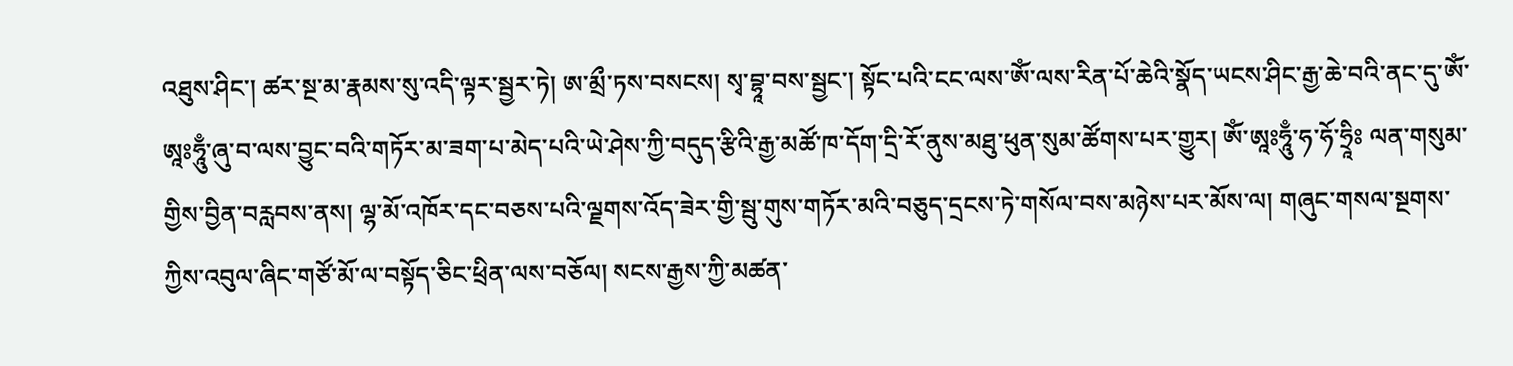འཐུས་ཤིང་། ཚར་སྔ་མ་རྣམས་སུ་འདི་ལྟར་སྦྱར་ཏེ། ཨ་མྲྀ་ཏས་བསངས། སྭ་བྷཱ་བས་སྦྱང་། སྟོང་པའི་ངང་ལས་ཨོཾ་ལས་རིན་པོ་ཆེའི་སྣོད་ཡངས་ཤིང་རྒྱ་ཆེ་བའི་ནང་དུ་ཨོཾ་ཨཱཿཧཱུྃ་ཞུ་བ་ལས་བྱུང་བའི་གཏོར་མ་ཟག་པ་མེད་པའི་ཡེ་ཤེས་ཀྱི་བདུད་རྩིའི་རྒྱ་མཚོ་ཁ་དོག་དྲི་རོ་ནུས་མཐུ་ཕུན་སུམ་ཚོགས་པར་གྱུར། ཨོཾ་ཨཱཿཧཱུྃ་ཧ་ཧོ་ཧྲཱིཿ ལན་གསུམ་གྱིས་བྱིན་བརླབས་ནས། ལྷ་མོ་འཁོར་དང་བཅས་པའི་ལྗགས་འོད་ཟེར་གྱི་སྦུ་གུས་གཏོར་མའི་བཅུད་དྲངས་ཏེ་གསོལ་བས་མཉེས་པར་མོས་ལ། གཞུང་གསལ་སྔགས་ཀྱིས་འབུལ་ཞིང་གཙོ་མོ་ལ་བསྟོད་ཅིང་ཕྲིན་ལས་བཅོལ། སངས་རྒྱས་ཀྱི་མཚན་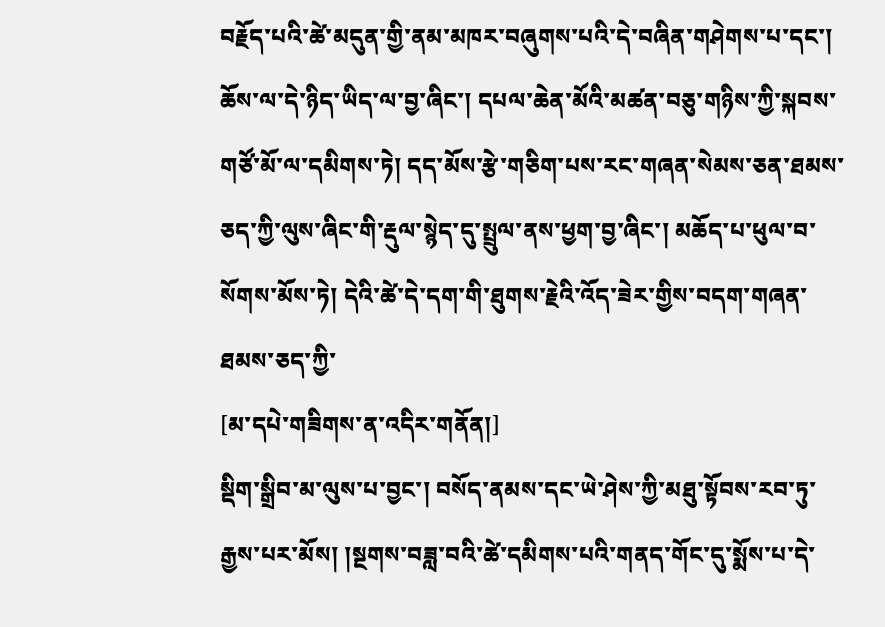བརྗོད་པའི་ཚེ་མདུན་གྱི་ནམ་མཁར་བཞུགས་པའི་དེ་བཞིན་གཤེགས་པ་དང་། ཆོས་ལ་དེ་ཉིད་ཡིད་ལ་བྱ་ཞིང་། དཔལ་ཆེན་མོའི་མཚན་བཅུ་གཉིས་ཀྱི་སྐབས་གཙོ་མོ་ལ་དམིགས་ཏེ། དད་མོས་རྩེ་གཅིག་པས་རང་གཞན་སེམས་ཅན་ཐམས་ཅད་ཀྱི་ལུས་ཞིང་གི་རྡུལ་སྙེད་དུ་སྤྲུལ་ནས་ཕྱག་བྱ་ཞིང་། མཆོད་པ་ཕུལ་བ་སོགས་མོས་ཏེ། དེའི་ཚེ་དེ་དག་གི་ཐུགས་རྗེའི་འོད་ཟེར་གྱིས་བདག་གཞན་ཐམས་ཅད་ཀྱི་
[མ་དཔེ་གཟིགས་ན་འདིར་གནོན།]
སྡིག་སྒྲིབ་མ་ལུས་པ་བྱང་། བསོད་ནམས་དང་ཡེ་ཤེས་ཀྱི་མཐུ་སྟོབས་རབ་ཏུ་རྒྱས་པར་མོས། །སྔགས་བཟླ་བའི་ཚེ་དམིགས་པའི་གནད་གོང་དུ་སྨོས་པ་དེ་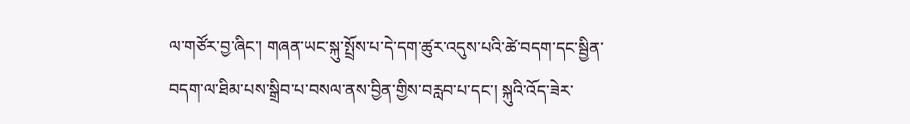ལ་གཙོར་བྱ་ཞིང་། གཞན་ཡང་སྐུ་སྤྲོས་པ་དེ་དག་ཚུར་འདུས་པའི་ཚེ་བདག་དང་སྦྱིན་བདག་ལ་ཐིམ་པས་སྒྲིབ་པ་བསལ་ནས་བྱིན་གྱིས་བརླབ་པ་དང་། སྐུའི་འོད་ཟེར་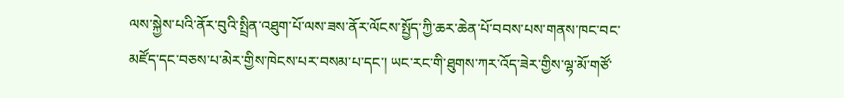ལས་སྐྱེས་པའི་ནོར་བུའི་སྤྲིན་འཐུག་པོ་ལས་ཟས་ནོར་ལོངས་སྤྱོད་ཀྱི་ཆར་ཆེན་པོ་བབས་པས་གནས་ཁང་བང་མཛོད་དང་བཅས་པ་མེར་གྱིས་ཁེངས་པར་བསམ་པ་དང་། ཡང་རང་གི་ཐུགས་ཀར་འོད་ཟེར་གྱིས་ལྷ་མོ་གཙོ་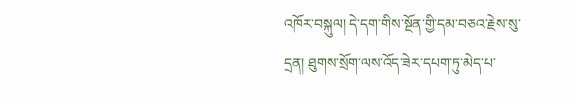འཁོར་བསྐུལ། དེ་དག་གིས་སྔོན་གྱི་དམ་བཅའ་རྗེས་སུ་དྲན། ཐུགས་སྲོག་ལས་འོད་ཟེར་དཔག་ཏུ་མེད་པ་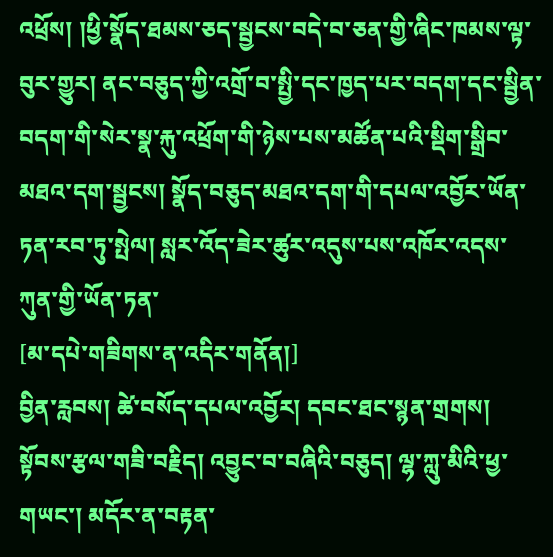འཕྲོས། །ཕྱི་སྣོད་ཐམས་ཅད་སྦྱངས་བདེ་བ་ཅན་གྱི་ཞིང་ཁམས་ལྟ་བུར་གྱུར། ནང་བཅུད་ཀྱི་འགྲོ་བ་སྤྱི་དང་ཁྱད་པར་བདག་དང་སྦྱིན་བདག་གི་སེར་སྣ་རྐུ་འཕྲོག་གི་ཉེས་པས་མཚོན་པའི་སྡིག་སྒྲིབ་མཐའ་དག་སྦྱངས། སྣོད་བཅུད་མཐའ་དག་གི་དཔལ་འབྱོར་ཡོན་ཏན་རབ་ཏུ་སྤེལ། སླར་འོད་ཟེར་ཚུར་འདུས་པས་འཁོར་འདས་ཀུན་གྱི་ཡོན་ཏན་
[མ་དཔེ་གཟིགས་ན་འདིར་གནོན།]
བྱིན་རླབས། ཚེ་བསོད་དཔལ་འབྱོར། དབང་ཐང་སྙན་གྲགས། སྟོབས་རྩལ་གཟི་བརྗིད། འབྱུང་བ་བཞིའི་བཅུད། ལྷ་ཀླུ་མིའི་ཕྱ་གཡང་། མདོར་ན་བརྟན་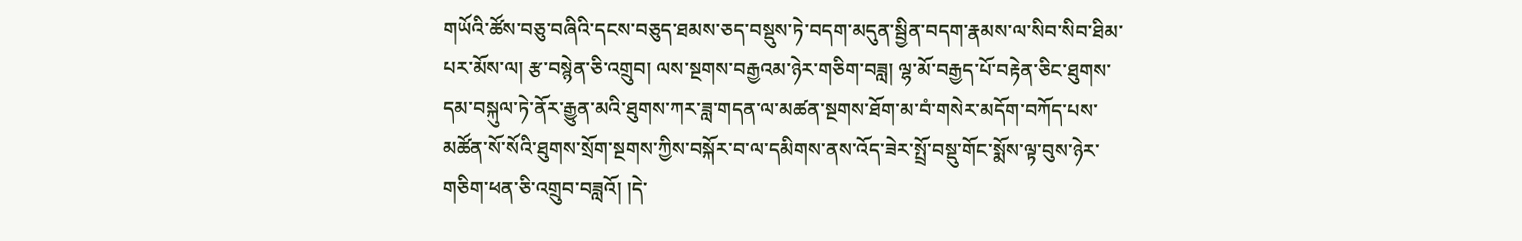གཡོའི་ཚོས་བཅུ་བཞིའི་དངས་བཅུད་ཐམས་ཅད་བསྡུས་ཏེ་བདག་མདུན་སྦྱིན་བདག་རྣམས་ལ་སིབ་སིབ་ཐིམ་པར་མོས་ལ། རྩ་བསྙེན་ཅི་འགྲུབ། ལས་སྔགས་བརྒྱའམ་ཉེར་གཅིག་བཟླ། ལྷ་མོ་བརྒྱད་པོ་བརྟེན་ཅིང་ཐུགས་དམ་བསྐུལ་ཏེ་ནོར་རྒྱུན་མའི་ཐུགས་ཀར་ཟླ་གདན་ལ་མཚན་སྔགས་ཐོག་མ་བཾ་གསེར་མདོག་བཀོད་པས་མཚོན་སོ་སོའི་ཐུགས་སྲོག་སྔགས་ཀྱིས་བསྐོར་བ་ལ་དམིགས་ནས་འོད་ཟེར་སྤྲོ་བསྡུ་གོང་སྨོས་ལྟ་བུས་ཉེར་གཅིག་ཕན་ཅི་འགྲུབ་བཟླའོ། །དེ་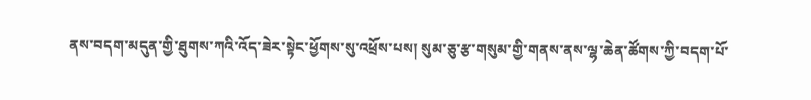ནས་བདག་མདུན་གྱི་ཐུགས་ཀའི་འོད་ཟེར་སྟེང་ཕྱོགས་སུ་འཕྲོས་པས། སུམ་ཅུ་རྩ་གསུམ་གྱི་གནས་ནས་ལྷ་ཆེན་ཚོགས་ཀྱི་བདག་པོ་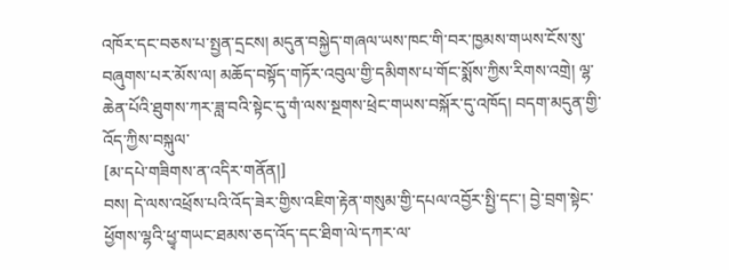འཁོར་དང་བཅས་པ་སྤྱན་དྲངས། མདུན་བསྐྱེད་གཞལ་ཡས་ཁང་གི་བར་ཁྱམས་གཡས་ངོས་སུ་བཞུགས་པར་མོས་ལ། མཆོད་བསྟོད་གཏོར་འབུལ་གྱི་དམིགས་པ་གོང་སྨོས་ཀྱིས་རིགས་འགྲེ། ལྷ་ཆེན་པོའི་ཐུགས་ཀར་ཟླ་བའི་སྟེང་དུ་གཾ་ལས་སྔགས་ཕྲེང་གཡས་བསྐོར་དུ་འཁོད། བདག་མདུན་གྱི་འོད་ཀྱིས་བསྐུལ་
[མ་དཔེ་གཟིགས་ན་འདིར་གནོན།]
བས། དེ་ལས་འཕྲོས་པའི་འོད་ཟེར་གྱིས་འཇིག་རྟེན་གསུམ་གྱི་དཔལ་འབྱོར་སྤྱི་དང་། བྱེ་བྲག་སྟེང་ཕྱོགས་ལྷའི་ཕྱྭ་གཡང་ཐམས་ཅད་འོད་དང་ཐིག་ལེ་དཀར་ལ་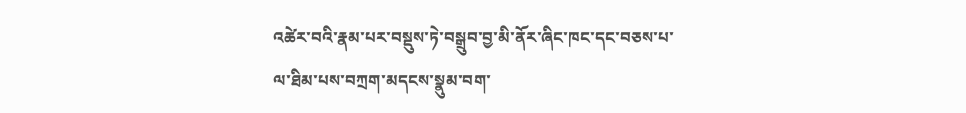འཚེར་བའི་རྣམ་པར་བསྡུས་ཏེ་བསྒྲུབ་བྱ་མི་ནོར་ཞིང་ཁང་དང་བཅས་པ་ལ་ཐིམ་པས་བཀྲག་མདངས་སྣུམ་བག་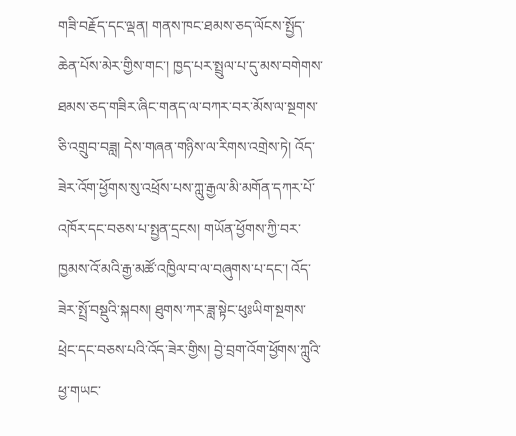གཟི་བརྗོད་དང་ལྡན། གནས་ཁང་ཐམས་ཅད་ལོངས་སྤྱོད་ཆེན་པོས་མེར་གྱིས་གང་། ཁྱད་པར་སྤྲུལ་པ་དུ་མས་བགེགས་ཐམས་ཅད་གཟིར་ཞིང་གནད་ལ་བཀར་བར་མོས་ལ་སྔགས་ཅི་འགྲུབ་བཟླ། དེས་གཞན་གཉིས་ལ་རིགས་འགྲེས་ཏེ། འོད་ཟེར་འོག་ཕྱོགས་སུ་འཕྲོས་པས་ཀླུ་རྒྱལ་མི་མགོན་དཀར་པོ་འཁོར་དང་བཅས་པ་སྤྱན་དྲངས། གཡོན་ཕྱོགས་ཀྱི་བར་ཁྱམས་འོ་མའི་རྒྱ་མཚོ་འཁྱིལ་བ་ལ་བཞུགས་པ་དང་། འོད་ཟེར་སྤྲོ་བསྡུའི་སྐབས། ཐུགས་ཀར་ཟླ་སྟེང་ཕུཿཡིག་སྔགས་ཕྲེང་དང་བཅས་པའི་འོད་ཟེར་གྱིས། བྱེ་བྲག་འོག་ཕྱོགས་ཀླུའི་ཕྱ་གཡང་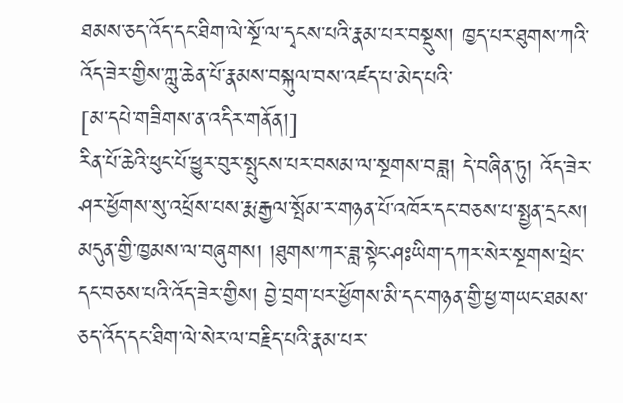ཐམས་ཅད་འོད་དང་ཐིག་ལེ་སྔོ་ལ་དྭངས་པའི་རྣམ་པར་བསྡུས། ཁྱད་པར་ཐུགས་ཀའི་འོད་ཟེར་གྱིས་ཀླུ་ཆེན་པོ་རྣམས་བསྐུལ་བས་འཛད་པ་མེད་པའི་
[མ་དཔེ་གཟིགས་ན་འདིར་གནོན།]
རིན་པོ་ཆེའི་ཕུང་པོ་ཕྱུར་བུར་སྤུངས་པར་བསམ་ལ་སྔགས་བཟླ། དེ་བཞིན་ཏུ། འོད་ཟེར་ཤར་ཕྱོགས་སུ་འཕྲོས་པས་རྨ་རྒྱལ་སྤོམ་ར་གཉན་པོ་འཁོར་དང་བཅས་པ་སྤྱན་དྲངས། མདུན་གྱི་ཁྱམས་ལ་བཞུགས། །ཐུགས་ཀར་ཟླ་སྟེང་ཤཿཡིག་དཀར་སེར་སྔགས་ཕྲེང་དང་བཅས་པའི་འོད་ཟེར་གྱིས། བྱེ་བྲག་པར་ཕྱོགས་མི་དང་གཉན་གྱི་ཕྱ་གཡང་ཐམས་ཅད་འོད་དང་ཐིག་ལེ་སེར་ལ་བརྗིད་པའི་རྣམ་པར་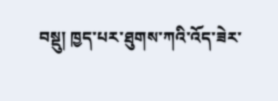བསྡུ། ཁྱད་པར་ཐུགས་ཀའི་འོད་ཟེར་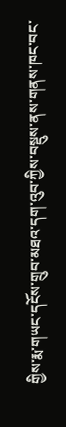གྱིས་རྨ་གཡང་དངོས་གྲུབ་མཐའ་དག་འུབ་ཀྱིས་བསྡུས་ནས་གནས་ཁང་བང་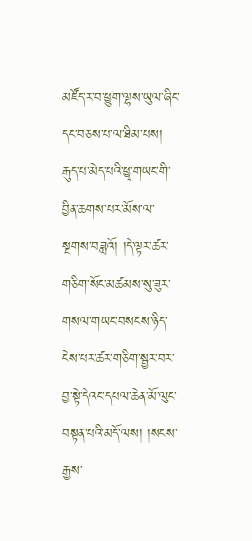མཛོད་ར་བ་ཕྱུག་ལྷས་ཡུལ་ཞིང་དང་བཅས་པ་ལ་ཐིམ་པས། རྒུད་པ་མེད་པའི་ཕྱྭ་གཡང་གི་བྱིན་ཆགས་པར་མོས་ལ་སྔགས་བཟླའོ། །དེ་ལྟར་ཚར་གཅིག་སོང་མཚམས་སུ་ཟུར་གསལ་གཡང་བསངས་ཉིད་ངེས་པར་ཚར་གཅིག་སྦྱར་བར་བྱ་སྟེ་དེའང་དཔལ་ཆེན་མོ་ལུང་བསྟན་པའི་མདོ་ལས། །སངས་རྒྱས་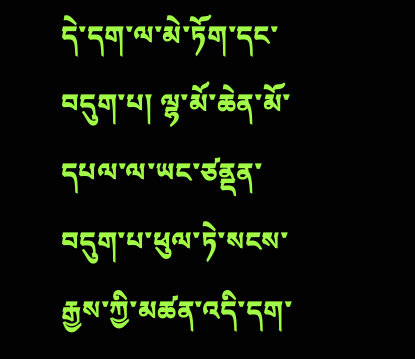དེ་དག་ལ་མེ་ཏོག་དང་བདུག་པ། ལྷ་མོ་ཆེན་མོ་དཔལ་ལ་ཡང་ཙནྡན་བདུག་པ་ཕུལ་ཏེ་སངས་རྒྱས་ཀྱི་མཚན་འདི་དག་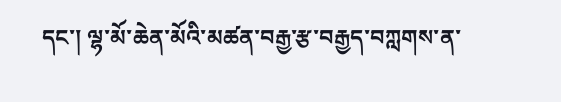དང་། ལྷ་མོ་ཆེན་མོའི་མཚན་བརྒྱ་རྩ་བརྒྱད་བཀླགས་ན་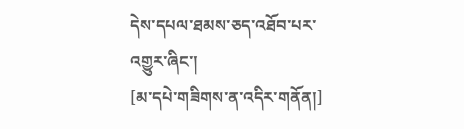དེས་དཔལ་ཐམས་ཅད་འཐོབ་པར་འགྱུར་ཞིང་།
[མ་དཔེ་གཟིགས་ན་འདིར་གནོན།]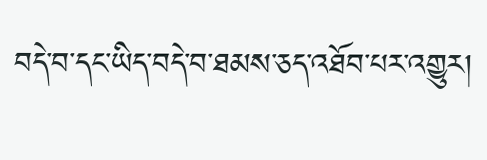བདེ་བ་དང་ཡིད་བདེ་བ་ཐམས་ཅད་འཐོབ་པར་འགྱུར།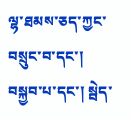ལྷ་ཐམས་ཅད་ཀྱང་བསྲུང་བ་དང་། བསྐྱབ་པ་དང་། སྦེད་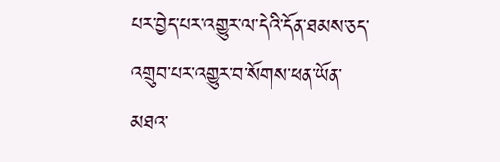པར་བྱེད་པར་འགྱུར་ལ་དེའི་དོན་ཐམས་ཅད་འགྲུབ་པར་འགྱུར་བ་སོགས་ཕན་ཡོན་མཐའ་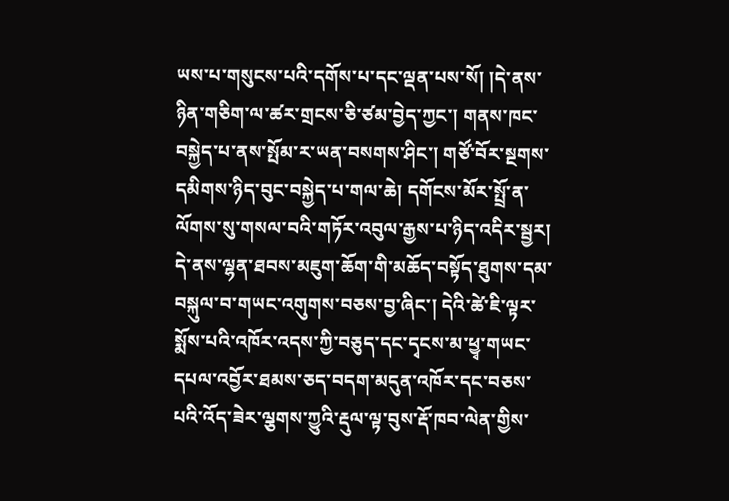ཡས་པ་གསུངས་པའི་དགོས་པ་དང་ལྡན་པས་སོ། །དེ་ནས་ཉིན་གཅིག་ལ་ཚར་གྲངས་ཅི་ཙམ་བྱེད་ཀྱང་། གནས་ཁང་བསྐྱེད་པ་ནས་སྤོམ་ར་ཡན་བསགས་ཤིང་། གཙོ་བོར་སྔགས་དམིགས་ཉིད་བུང་བསྐྱེད་པ་གལ་ཆེ། དགོངས་མོར་སྤྲོ་ན་ལོགས་སུ་གསལ་བའི་གཏོར་འབུལ་རྒྱས་པ་ཉིད་འདིར་སྦྱར། དེ་ནས་ལྷན་ཐབས་མཇུག་ཆོག་གི་མཆོད་བསྟོད་ཐུགས་དམ་བསྐུལ་བ་གཡང་འགུགས་བཅས་བྱ་ཞིང་། དེའི་ཚེ་ཇི་ལྟར་སྨོས་པའི་འཁོར་འདས་ཀྱི་བཅུད་དང་དྭངས་མ་ཕྱྭ་གཡང་དཔལ་འབྱོར་ཐམས་ཅད་བདག་མདུན་འཁོར་དང་བཅས་པའི་འོད་ཟེར་ལྕགས་ཀྱུའི་རྡུལ་ལྟ་བུས་རྡོ་ཁབ་ལེན་གྱིས་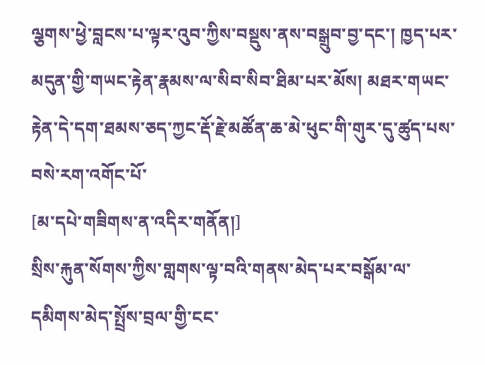ལྕགས་ཕྱེ་བླངས་པ་ལྟར་འུབ་ཀྱིས་བསྡུས་ནས་བསྒྲུབ་བྱ་དང་། ཁྱད་པར་མདུན་གྱི་གཡང་རྟེན་རྣམས་ལ་སིབ་སིབ་ཐིམ་པར་མོས། མཐར་གཡང་རྟེན་དེ་དག་ཐམས་ཅད་ཀྱང་རྡོ་རྗེ་མཚོན་ཆ་མེ་ཕུང་གི་གུར་དུ་ཚུད་པས་བསེ་རག་འགོང་པོ་
[མ་དཔེ་གཟིགས་ན་འདིར་གནོན།]
སྲིས་རྐུན་སོགས་ཀྱིས་གླགས་ལྟ་བའི་གནས་མེད་པར་བསྒོམ་ལ་དམིགས་མེད་སྤྲོས་བྲལ་གྱི་ངང་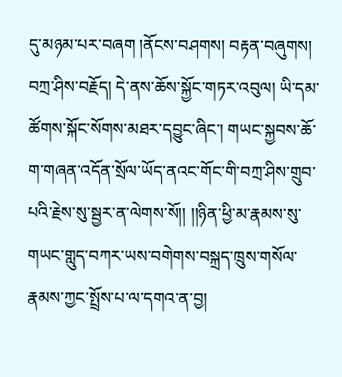དུ་མཉམ་པར་བཞག །ནོངས་བཤགས། བརྟན་བཞུགས། བཀྲ་ཤིས་བརྗོད། དེ་ནས་ཆོས་སྐྱོང་གཏར་འབུལ། ཡི་དམ་ཚོགས་སྐོང་སོགས་མཐར་དབྱུང་ཞིང་། གཡང་སྐྱབས་ཆོ་ག་གཞན་འདོན་སྲོལ་ཡོད་ནའང་གོང་གི་བཀྲ་ཤིས་གྲུབ་པའི་རྗེས་སུ་སྦྱར་ན་ལེགས་སོ།། །།ཉིན་ཕྱི་མ་རྣམས་སུ་གཡང་གླུད་བཀར་ཡས་བགེགས་བསྐྲད་ཁྲུས་གསོལ་རྣམས་ཀྱང་སྤྲོས་པ་ལ་དགའ་ན་བྱ།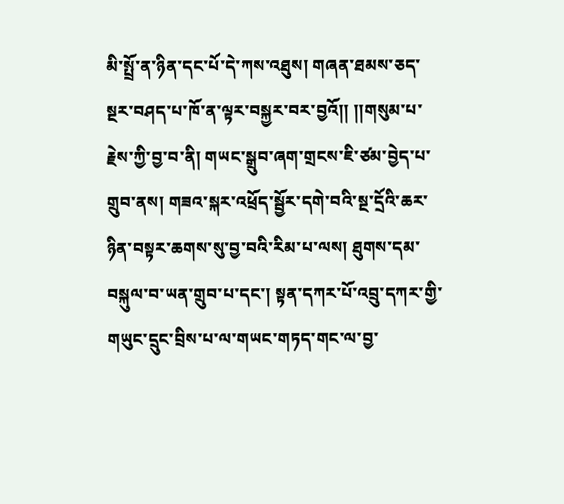མི་སྤྲོ་ན་ཉིན་དང་པོ་དེ་ཀས་འཐུས། གཞན་ཐམས་ཅད་སྔར་བཤད་པ་ཁོ་ན་ལྟར་བསྐྱར་བར་བྱའོ།། །།གསུམ་པ་རྗེས་ཀྱི་བྱ་བ་ནི། གཡང་སྒྲུབ་ཞག་གྲངས་ཇི་ཙམ་བྱེད་པ་གྲུབ་ནས། གཟའ་སྐར་འཕྲོད་སྦྱོར་དགེ་བའི་སྔ་དྲོའི་ཆར་ཉིན་བསྟར་ཆགས་སུ་བྱ་བའི་རིམ་པ་ལས། ཐུགས་དམ་བསྐུལ་བ་ཡན་གྲུབ་པ་དང་། སྟན་དཀར་པོ་འབྲུ་དཀར་གྱི་གཡུང་དྲུང་བྲིས་པ་ལ་གཡང་གཏད་གང་ལ་བྱ་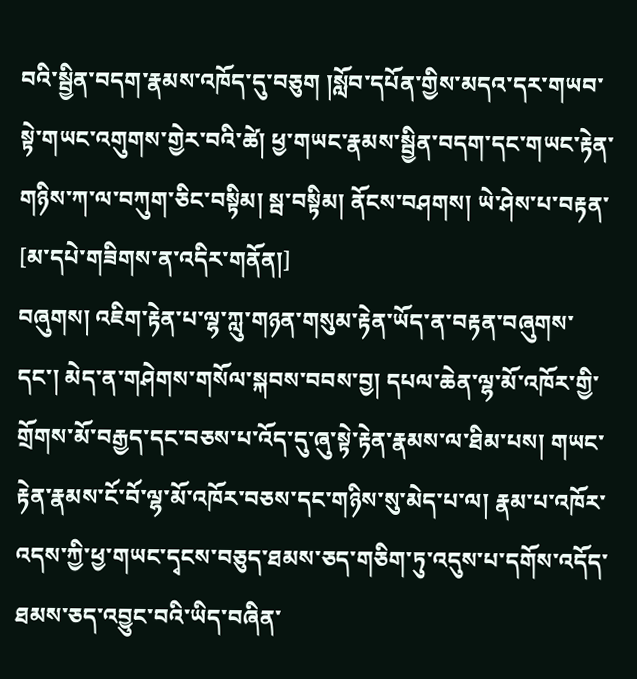བའི་སྦྱིན་བདག་རྣམས་འཁོད་དུ་བཅུག །སློབ་དཔོན་གྱིས་མདའ་དར་གཡབ་སྟེ་གཡང་འགུགས་གྱེར་བའི་ཚེ། ཕྱ་གཡང་རྣམས་སྦྱིན་བདག་དང་གཡང་རྟེན་གཉིས་ཀ་ལ་བཀུག་ཅིང་བསྟིམ། སྦ་བསྟིམ། ནོངས་བཤགས། ཡེ་ཤེས་པ་བརྟན་
[མ་དཔེ་གཟིགས་ན་འདིར་གནོན།]
བཞུགས། འཇིག་རྟེན་པ་ལྷ་ཀླུ་གཉན་གསུམ་རྟེན་ཡོད་ན་བརྟན་བཞུགས་དང་། མེད་ན་གཤེགས་གསོལ་སྐབས་བབས་བྱ། དཔལ་ཆེན་ལྷ་མོ་འཁོར་གྱི་གྲོགས་མོ་བརྒྱད་དང་བཅས་པ་འོད་དུ་ཞུ་སྟེ་རྟེན་རྣམས་ལ་ཐིམ་པས། གཡང་རྟེན་རྣམས་ངོ་བོ་ལྷ་མོ་འཁོར་བཅས་དང་གཉིས་སུ་མེད་པ་ལ། རྣམ་པ་འཁོར་འདས་ཀྱི་ཕྱ་གཡང་དྭངས་བཅུད་ཐམས་ཅད་གཅིག་ཏུ་འདུས་པ་དགོས་འདོད་ཐམས་ཅད་འབྱུང་བའི་ཡིད་བཞིན་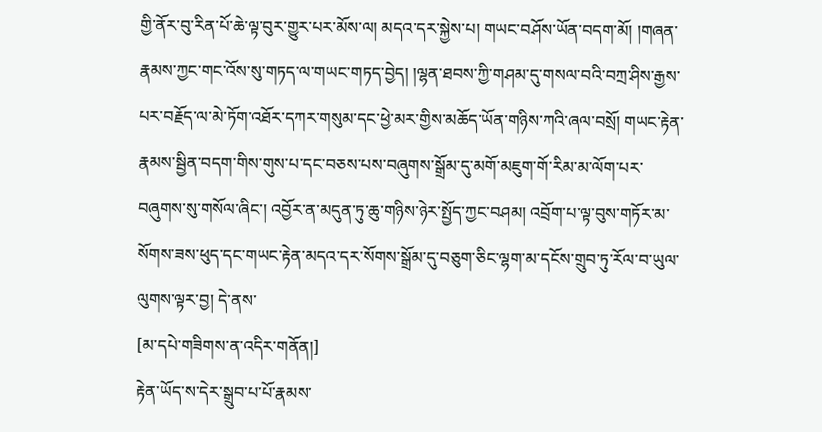གྱི་ནོར་བུ་རིན་པོ་ཆེ་ལྟ་བུར་གྱུར་པར་མོས་ལ། མདའ་དར་སྐྱེས་པ། གཡང་བཤོས་ཡོན་བདག་མོ། །གཞན་རྣམས་ཀྱང་གང་འོས་སུ་གཏད་ལ་གཡང་གཏད་བྱེད། །ལྷན་ཐབས་ཀྱི་གཤམ་དུ་གསལ་བའི་བཀྲ་ཤིས་རྒྱས་པར་བརྗོད་ལ་མེ་ཏོག་འཐོར་དཀར་གསུམ་དང་ཕྱེ་མར་གྱིས་མཆོད་ཡོན་གཉིས་ཀའི་ཞལ་བསྲོ། གཡང་རྟེན་རྣམས་སྦྱིན་བདག་གིས་གུས་པ་དང་བཅས་པས་བཞུགས་སྒྲོམ་དུ་མགོ་མཇུག་གོ་རིམ་མ་ལོག་པར་བཞུགས་སུ་གསོལ་ཞིང་། འབྱོར་ན་མདུན་ཏུ་ཆུ་གཉིས་ཉེར་སྤྱོད་ཀྱང་བཤམ། འབྲོག་པ་ལྟ་བུས་གཏོར་མ་སོགས་ཟས་ཕུད་དང་གཡང་རྟེན་མདའ་དར་སོགས་སྒྲོམ་དུ་བཅུག་ཅིང་ལྷག་མ་དངོས་གྲུབ་ཏུ་རོལ་བ་ཡུལ་ལུགས་ལྟར་བྱ། དེ་ནས་
[མ་དཔེ་གཟིགས་ན་འདིར་གནོན།]
རྟེན་ཡོད་ས་དེར་སྒྲུབ་པ་པོ་རྣམས་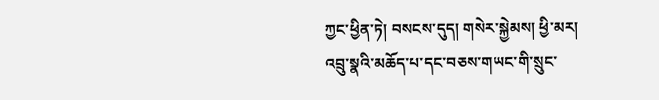ཀྱང་ཕྱིན་ཏེ། བསངས་དུད། གསེར་སྐྱེམས། ཕྱི་མར། འབྲུ་སྣའི་མཆོད་པ་དང་བཅས་གཡང་གི་སྲུང་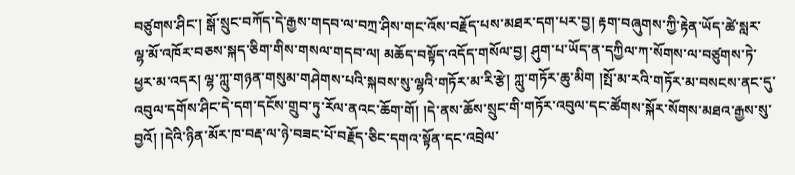བཙུགས་ཤིང་། སྒོ་སྲུང་བཀོད་དེ་རྒྱས་གདབ་ལ་བཀྲ་ཤིས་གང་འོས་བརྗོད་པས་མཐར་དག་པར་བྱ། རྟག་བཞུགས་ཀྱི་རྟེན་ཡོད་ཚེ་སླར་ལྷ་མོ་འཁོར་བཅས་སྐད་ཅིག་གིས་གསལ་གདབ་ལ། མཆོད་བསྟོད་འདོད་གསོལ་བྱ། ཤུག་པ་ཡོད་ན་དཀྱིལ་ཀ་སོགས་ལ་བཙུགས་ཏེ་ཕྱར་མ་འདར། ལྷ་ཀླུ་གཉན་གསུམ་གཤེགས་པའི་སྐབས་སུ་ལྷའི་གཏོར་མ་རི་རྩེ། ཀླུ་གཏོར་ཆུ་མིག །སྤོ་མ་རའི་གཏོར་མ་བསངས་ནང་དུ་འབུལ་དགོས་ཤིང་དེ་དག་དངོས་གྲུབ་ཏུ་རོལ་ནའང་ཆོག་གོ། །དེ་ནས་ཆོས་སྲུང་གི་གཏོར་འབུལ་དང་ཚོགས་སྐོར་སོགས་མཐའ་རྒྱས་སུ་བྱའོ། །དེའི་ཉིན་མོར་ཁ་བརྡ་ལ་ཉེ་བཟང་པོ་བརྗོད་ཅིང་དགའ་སྟོན་དང་འབྲེལ་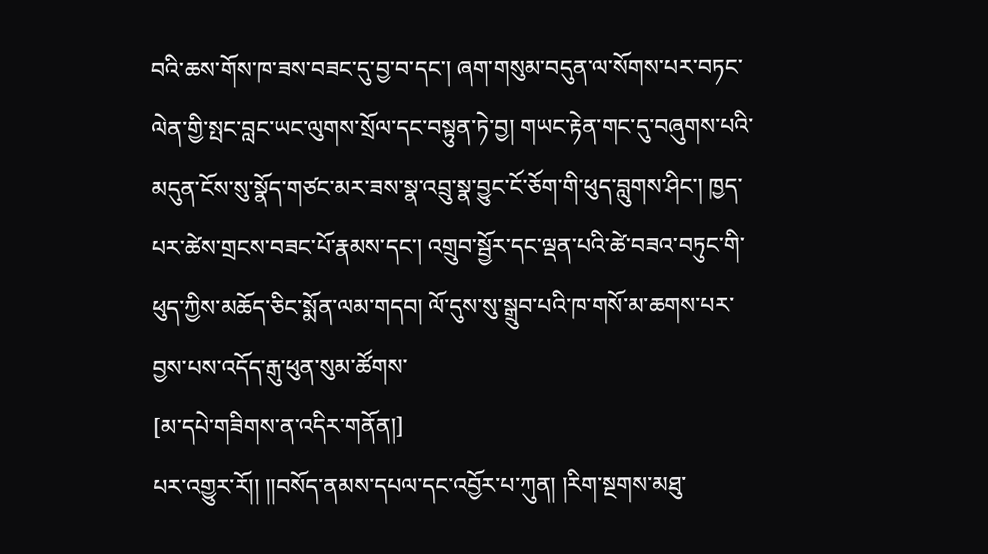བའི་ཆས་གོས་ཁ་ཟས་བཟང་དུ་བྱ་བ་དང་། ཞག་གསུམ་བདུན་ལ་སོགས་པར་བཏང་ལེན་གྱི་སྤང་བླང་ཡང་ལུགས་སྲོལ་དང་བསྟུན་ཏེ་བྱ། གཡང་རྟེན་གང་དུ་བཞུགས་པའི་མདུན་ངོས་སུ་སྣོད་གཙང་མར་ཟས་སྣ་འབྲུ་སྣ་བྱུང་ངོ་ཅོག་གི་ཕུད་བླུགས་ཤིང་། ཁྱད་པར་ཚེས་གྲངས་བཟང་པོ་རྣམས་དང་། འགྲུབ་སྦྱོར་དང་ལྡན་པའི་ཚེ་བཟའ་བཏུང་གི་ཕུད་ཀྱིས་མཆོད་ཅིང་སྨོན་ལམ་གདབ། ལོ་དུས་སུ་སྒྲུབ་པའི་ཁ་གསོ་མ་ཆགས་པར་བྱས་པས་འདོད་རྒུ་ཕུན་སུམ་ཚོགས་
[མ་དཔེ་གཟིགས་ན་འདིར་གནོན།]
པར་འགྱུར་རོ།། །།བསོད་ནམས་དཔལ་དང་འབྱོར་པ་ཀུན། །རིག་སྔགས་མཐུ་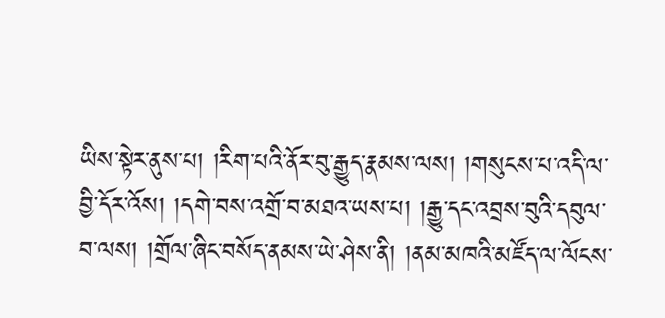ཡིས་སྟེར་ནུས་པ། །རིག་པའི་ནོར་བུ་རྒྱུད་རྣམས་ལས། །གསུངས་པ་འདི་ལ་བྱི་དོར་འོས། །དགེ་བས་འགྲོ་བ་མཐའ་ཡས་པ། །རྒྱུ་དང་འབྲས་བུའི་དབུལ་བ་ལས། །གྲོལ་ཞིང་བསོད་ནམས་ཡེ་ཤེས་ནི། །ནམ་མཁའི་མཛོད་ལ་ལོངས་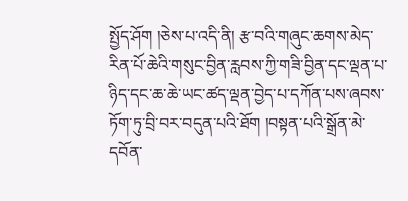སྤྱོད་ཤོག །ཅེས་པ་འདི་ནི། རྩ་བའི་གཞུང་ཆགས་མེད་རིན་པོ་ཆེའི་གསུང་བྱིན་རླབས་ཀྱི་གཟི་བྱིན་དང་ལྡན་པ་ཉིད་དང་ཆ་ཆེ་ཡང་ཚད་ལྡན་བྱེད་པ་དཀོན་པས་ཞབས་ཏོག་ཏུ་བྲི་བར་བདུན་པའི་ཐོག །བསྟན་པའི་སྒྲོན་མེ་དབོན་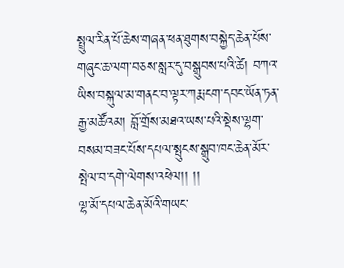སྤྲུལ་རིན་པོ་ཆེས་གཞན་ཕན་ཐུགས་བསྐྱེད་ཆེན་པོས་གཞུང་ཆ་ལག་བཅས་སླར་དུ་བསྒྲུབས་པའི་ཚེ། བཀའ་ཡིས་བསྐུལ་མ་གནང་བ་ལྟར་ཀརྨ་ངག་དབང་ཡོན་ཏན་རྒྱ་མཚོའམ། བློ་གྲོས་མཐའ་ཡས་པའི་སྡེས་ལྷག་བསམ་བཟང་པོས་དཔལ་སྤུངས་སྒྲུབ་ཁང་ཆེན་མོར་སྤེལ་བ་དགེ་ལེགས་འཕེལ།། །།
ལྷ་མོ་དཔལ་ཆེན་མོའི་གཡང་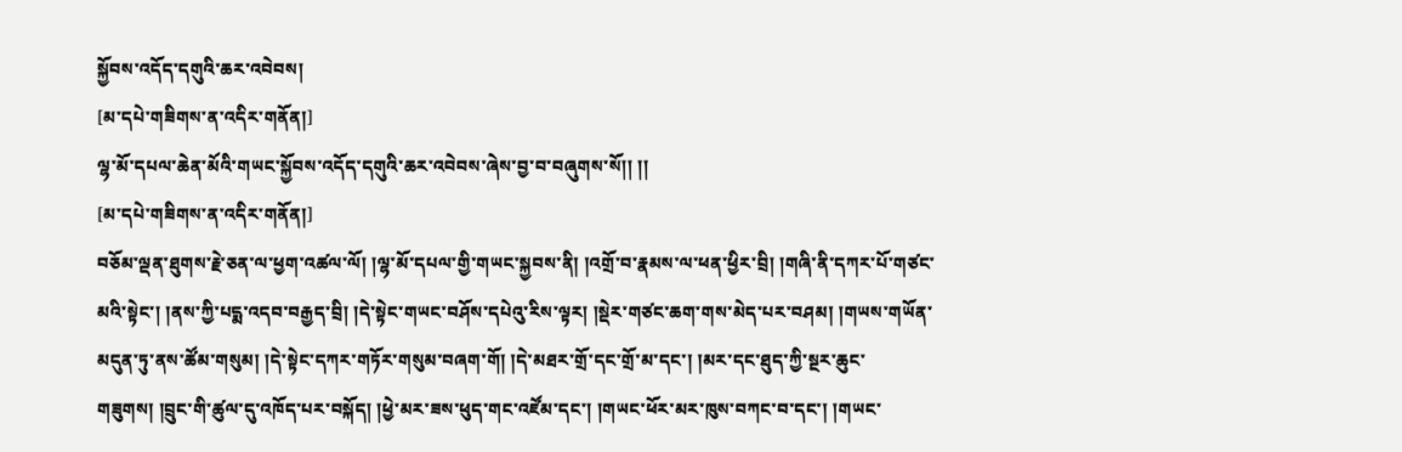སྐྱོབས་འདོད་དགུའི་ཆར་འབེབས།
[མ་དཔེ་གཟིགས་ན་འདིར་གནོན།]
ལྷ་མོ་དཔལ་ཆེན་མོའི་གཡང་སྐྱོབས་འདོད་དགུའི་ཆར་འབེབས་ཞེས་བྱ་བ་བཞུགས་སོ།། །།
[མ་དཔེ་གཟིགས་ན་འདིར་གནོན།]
བཅོམ་ལྡན་ཐུགས་རྗེ་ཅན་ལ་ཕྱག་འཚལ་ལོ། །ལྷ་མོ་དཔལ་གྱི་གཡང་སྐྱབས་ནི། །འགྲོ་བ་རྣམས་ལ་ཕན་ཕྱིར་བྲི། །གཞི་ནི་དཀར་པོ་གཙང་མའི་སྟེང་། །ནས་ཀྱི་པདྨ་འདབ་བརྒྱད་བྲི། །དེ་སྟེང་གཡང་བཤོས་དཔེའུ་རིས་ལྟར། །སྡེར་གཙང་ཆག་གས་མེད་པར་བཤམ། །གཡས་གཡོན་མདུན་ཏུ་ནས་ཚོམ་གསུམ། །དེ་སྟེང་དཀར་གཏོར་གསུམ་བཞག་གོ། །དེ་མཐར་གྲོ་དང་གྲོ་མ་དང་། །མར་དང་ཐུད་ཀྱི་སྔར་ཆུང་གཟུགས། །བྲུང་གི་ཚུལ་དུ་འཁོད་པར་བསྐོད། །ཕྱེ་མར་ཟས་ཕུད་གང་འཛོམ་དང་། །གཡང་ཕོར་མར་ཁུས་བཀང་བ་དང་། །གཡང་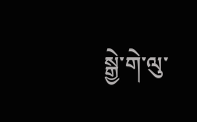སྒྱེ་གེ་ལུ་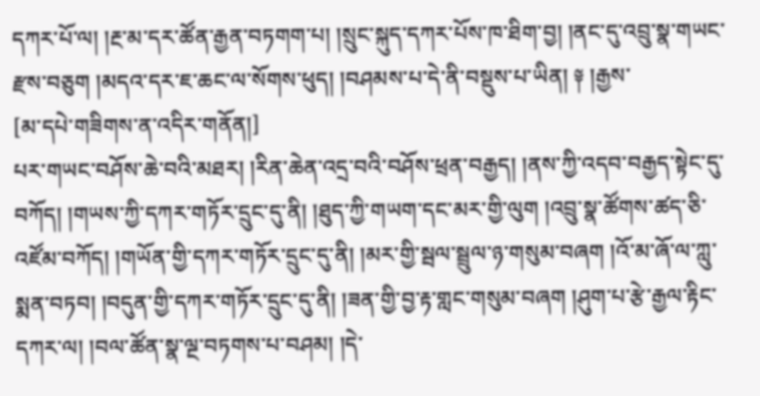དཀར་པོ་ལ། །རྔ་མ་དར་ཚོན་རྒྱན་བཏགག་པ། །སྲུང་སྐུད་དཀར་པོས་ཁ་ཐིག་བྱ། །ནང་དུ་འབྲུ་སྣ་གཡང་རྫས་བཅུག །མདའ་དར་ཇ་ཆང་ལ་སོགས་ཕུད། །བཤམས་པ་དེ་ནི་བསྡུས་པ་ཡིན། ༈ །རྒྱས་
[མ་དཔེ་གཟིགས་ན་འདིར་གནོན།]
པར་གཡང་བཤོས་ཆེ་བའི་མཐར། །རིན་ཆེན་འདྲ་བའི་བཤོས་ཕྲན་བརྒྱད། །ནས་ཀྱི་འདབ་བརྒྱད་སྟེང་དུ་བཀོད། །གཡས་ཀྱི་དཀར་གཏོར་དྲུང་དུ་ནི། །ཐུད་ཀྱི་གཡག་དང་མར་གྱི་ལུག །འབྲུ་སྣ་ཚོགས་ཚད་ཅི་འཛོམ་བཀོད། །གཡོན་གྱི་དཀར་གཏོར་དྲུང་དུ་ནི། །མར་གྱི་སྦལ་སྦྲུལ་ཉ་གསུམ་བཞག །འོ་མ་ཞོ་ལ་ཀླུ་སྨན་བཏབ། །བདུན་གྱི་དཀར་གཏོར་དྲུང་དུ་ནི། །ཟན་གྱི་བྱ་རྟ་གླང་གསུམ་བཞག །ཤུག་པ་རྩེ་རྒྱལ་རྟིང་དཀར་ལ། །བལ་ཚོན་སྣ་ལྔ་བཏགས་པ་བཤམ། །དེ་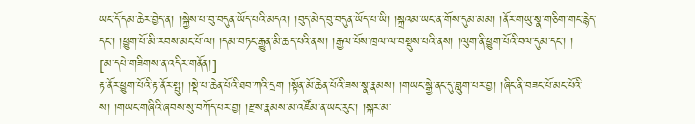ཡང་དོ་དམ་ཆེར་བྱེད་ན། །སྐྱེས་པ་བུ་བདུན་ཡོད་པའི་མདའ། །བུད་མེད་བུ་བདུན་ཡོད་པ་ཡི། །སྐྲའམ་ཡང་ན་གོས་དུམ་མམ། །ནོར་གཡུ་སྣ་གཅིག་གང་རྙེད་དང་། །ཕྱུག་པོ་མི་རབས་མང་པོ་ལ། །དམ་བཏང་རྒྱུན་མི་ཆད་པའི་ནས། །རྒྱལ་པོས་ཁྲལ་ལ་བསྡུས་པའི་ནས། །ལུག་ནི་ཕྱུག་པོའི་བལ་དུམ་དང་། །
[མ་དཔེ་གཟིགས་ན་འདིར་གནོན།]
རྟ་ནོར་ཕྱུག་པོའི་རྟ་ནོར་སྤུ། །སྡེ་པ་ཆེན་པོའི་ཐབ་ཀའི་དྲག །སྟོན་མོ་ཆེན་པོའི་ཟས་སྣ་རྣམས། །གཡང་སྒྱེ་ནང་དུ་བླུག་པར་བྱ། །ཞིང་ནི་བཟང་པོ་མང་པོའི་ས། །གཡང་གཞིའི་ཞབས་སུ་བཀོད་པར་བྱ། །རྫས་རྣམས་མ་འཛོམ་ན་ཡང་རུང་། །སྐར་མ་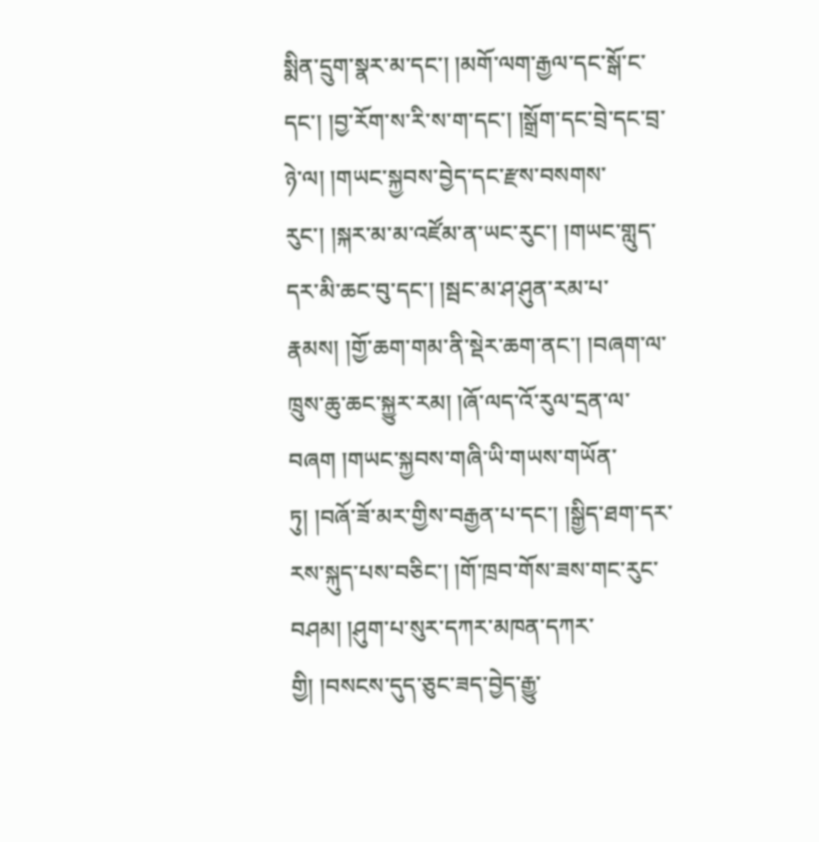སྨིན་དྲུག་སྣར་མ་དང་། །མགོ་ལག་རྒྱལ་དང་སྒོ་ང་དང་། །བྱ་རོག་ས་རི་ས་ག་དང་། །སྒྲོག་དང་བྲེ་དང་བྲ་ཉེ་ལ། །གཡང་སྐྱབས་བྱེད་དང་རྫས་བསགས་རུང་། །སྐར་མ་མ་འཛོམ་ན་ཡང་རུང་། །གཡང་གླུད་དར་མི་ཆང་བུ་དང་། །སྦང་མ་ཤ་ཤུན་རམ་པ་རྣམས། །གྱོ་ཆག་གམ་ནི་སྡེར་ཆག་ནང་། །བཞག་ལ་ཁྲུས་ཆུ་ཆང་སྐྱུར་རམ། །ཞོ་ལད་འོ་རུལ་དྲན་ལ་བཞག །གཡང་སྐྱབས་གཞི་ཡི་གཡས་གཡོན་ཏུ། །བཞོ་ཟོ་མར་གྱིས་བརྒྱན་པ་དང་། །སྒྱིད་ཐག་དར་རས་སྐུད་པས་བཅིང་། །གོ་ཁྲབ་གོས་ཟས་གང་རུང་བཤམ། །ཤུག་པ་སུར་དཀར་མཁན་དཀར་གྱི། །བསངས་དུད་ཅུང་ཟད་བྱེད་རྒྱུ་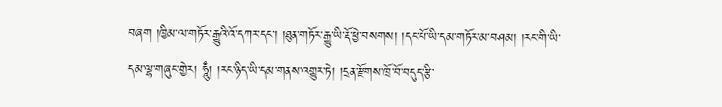བཞག །ཁྱིམ་ལ་གཏོར་རྒྱུའི་འོ་དཀར་དང་། །ཐུན་གཏོར་རྒྱུ་ཡི་རྡོ་ཕྱེ་བསགས། །དང་པོ་ཡི་དམ་གཏོར་མ་བཤམ། །རང་གི་ཡི་དམ་ལྷ་གཞུང་གྱེར། ཧཱུྃ། །རང་ཉིད་ཡི་དམ་གནས་འགྱུར་ཏེ། །དྲན་རྫོགས་ཁྲོ་བོ་བདུད་རྩི་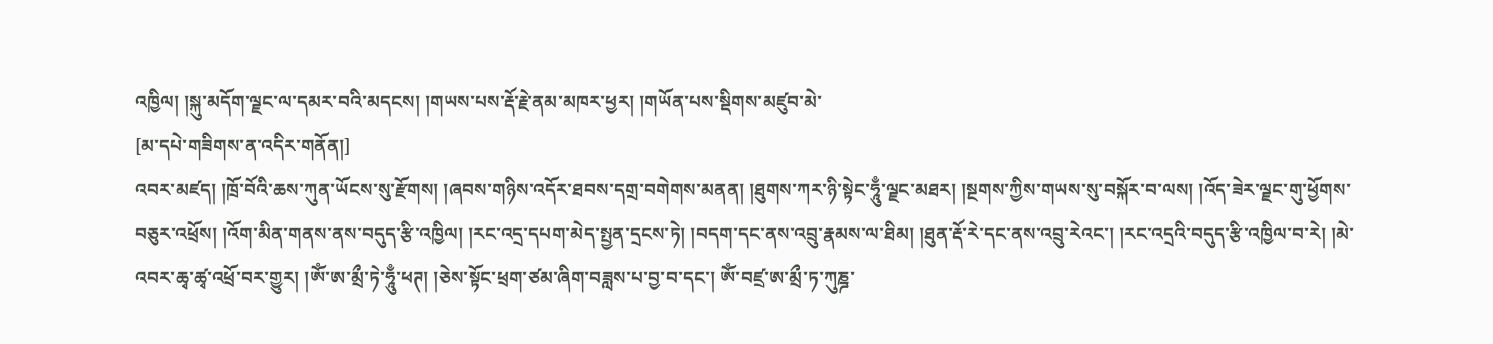འཁྱིལ། །སྐུ་མདོག་ལྗང་ལ་དམར་བའི་མདངས། །གཡས་པས་རྡོ་རྗེ་ནམ་མཁར་ཕྱར། །གཡོན་པས་སྡིགས་མཛུབ་མེ་
[མ་དཔེ་གཟིགས་ན་འདིར་གནོན།]
འབར་མཛད། །ཁྲོ་བོའི་ཆས་ཀུན་ཡོངས་སུ་རྫོགས། །ཞབས་གཉིས་འདོར་ཐབས་དགྲ་བགེགས་མནན། །ཐུགས་ཀར་ཉི་སྟེང་ཧཱུྃ་ལྗང་མཐར། །སྔགས་ཀྱིས་གཡས་སུ་བསྐོར་བ་ལས། །འོད་ཟེར་ལྗང་གུ་ཕྱོགས་བཅུར་འཕྲོས། །འོག་མིན་གནས་ནས་བདུད་རྩི་འཁྱིལ། །རང་འདྲ་དཔག་མེད་སྤྱན་དྲངས་ཏེ། །བདག་དང་ནས་འབྲུ་རྣམས་ལ་ཐིམ། །ཐུན་རྡོ་རེ་དང་ནས་འབྲུ་རེའང་། །རང་འདྲའི་བདུད་རྩི་འཁྱིལ་བ་རེ། །མེ་འབར་ཆྭ་ཚྭ་འཕྲོ་བར་གྱུར། །ཨོཾ་ཨ་མྲྀ་ཏེ་ཧཱུྃ་ཕཊ། །ཅེས་སྟོང་ཕྲག་ཙམ་ཞིག་བཟླས་པ་བྱ་བ་དང་། ཨོཾ་བཛྲ་ཨ་མྲྀ་ཏ་ཀུཎྜ་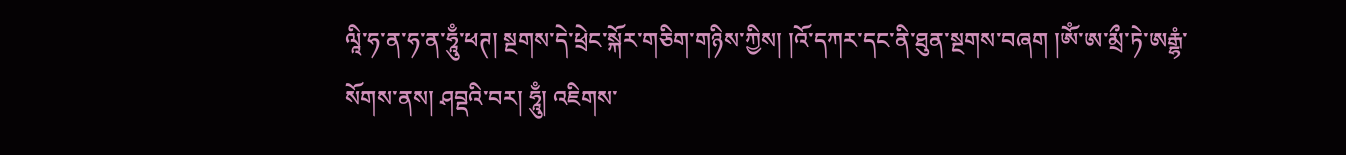ལཱི་ཧ་ན་ཧ་ན་ཧཱུྃ་ཕཊ། སྔགས་དེ་ཕྲེང་སྐོར་གཅིག་གཉིས་ཀྱིས། །འོ་དཀར་དང་ནི་ཐུན་སྔགས་བཞག །ཨོཾ་ཨ་མྲྀ་ཏེ་ཨརྒྷཾ་སོགས་ནས། ཤབྡའི་བར། ཧཱུྃ། འཇིགས་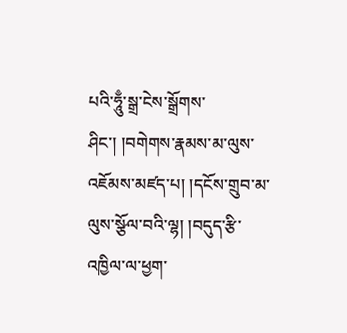པའི་ཧཱུྃ་སྒྲ་ངེས་སྒྲོགས་ཤིང་། །བགེགས་རྣམས་མ་ལུས་འཇོམས་མཛད་པ། །དངོས་གྲུབ་མ་ལུས་སྩོལ་བའི་ལྷ། །བདུད་རྩི་འཁྱིལ་ལ་ཕྱག་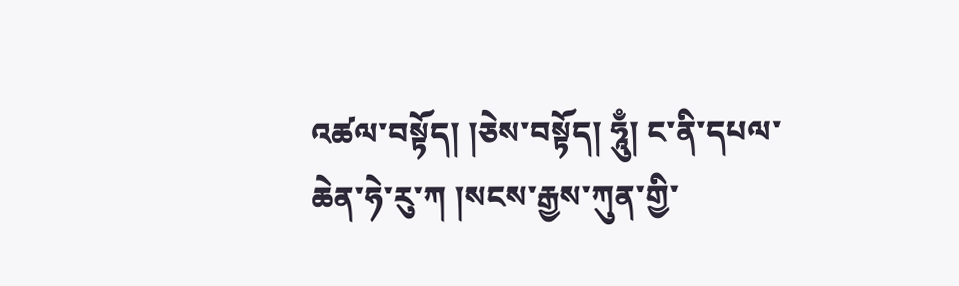འཚལ་བསྟོད། །ཅེས་བསྟོད། ཧཱུྃ། ང་ནི་དཔལ་ཆེན་ཧེ་རུ་ཀ །སངས་རྒྱས་ཀུན་གྱི་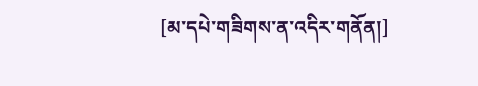[མ་དཔེ་གཟིགས་ན་འདིར་གནོན།]